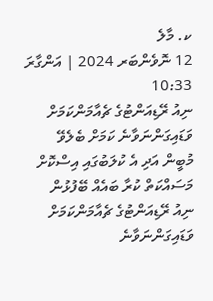ކ. މާލެ
12 ނޮވެންބަރ 2024 | އަންގާރަ 10:33
ނިއު ރޭޑިއަންޓުގެ ޗެއާމަންކަމަށް ވަޑައިގަންނަވާނެ ކަމަށް ބެލެވޭ މުބީން އަދި އެ ކުލަބުގައި އިސްކޮށް މަސައްކަތް ކުރާ ބައެއް ބޭފުޅުން
ނިއު ރޭޑިއަންޓުގެ ޗެއާމަންކަމަށް ވަޑައިގަންނަވާނެ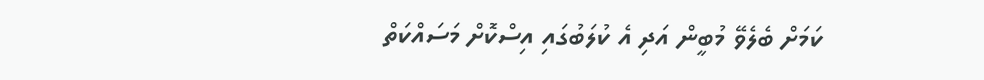ކަމަށް ބެލެވޭ މުބީން އަދި އެ ކުލަބުގައި އިސްކޮށް މަސައްކަތް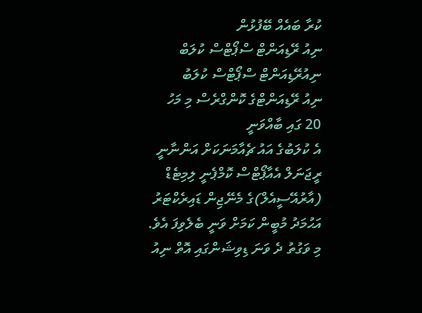ކުރާ ބައެއް ބޭފުޅުން
ނިއު ރޭޑިއަންޓް ސްޕޯޓްސް ކުލަބް
ނިއުރޭޑިއަންޓް ސްޕޯޓްސް ކުލަބު
ނިއު ރޭޑިއަންޓްގެ ކޮންގްރެސް މި މަހު 20 ގައި ބާއްވަނީ
އެ ކުލަބުގެ އައު ޗެއާމަނަކަށް އަންނާނީ ރީޖަނަލް އެއާޕޯޓްސް ކޮމްޕެނީ ލިމިޓެޑް (އާރުއޭސީއެލް)ގެ މެނޭޖިން ޑައިރެކްޓަރު އަޙުމަދު މުބީން ކަމަށް ވަނީ ބެލެވިފަ އެވެ.
މި ވަގުތު ދެ ވަނަ ޑިވިޝަންގައި އޮތް ނިއު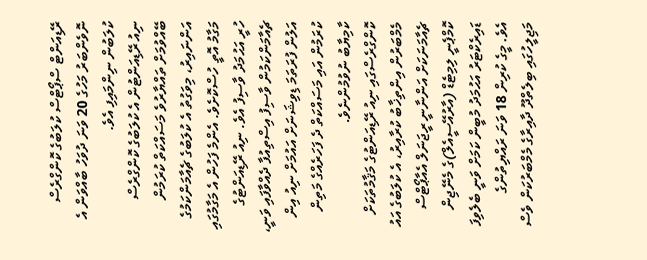ރޭޑިއަންޓް ސްޕޯޓްސް ކުލަބުގެ ކޮންގްރެސް ނޮވެންބަރު މަހުގެ 20 ވަނަ ދުވަހު ބާއްވަން އެ ކުލަބުން ނިންމައިފި އެވެ.
ނިއު ރޭޑިއަންޓުން އެ ކުލަބުގެ ކޮންގްރެސް ބޭއްވުމަށް ތައްޔާރުވެ މަސައްކަތް ކުރަމުން އަންނައިރު، މިވަގުތު އެ ކުލަބުގެ ޗެއާމަންކަމުގެ މަގާމު އޮތީ ހުސްކޮށެވެ. އެންމެ ފަހުން އެ މަގާމުގައި ހުރީ އަޙުމަދު ވާސިފު އެވެ. ނިއު ރޭޑިއަންޓުގެ ޗެއާމަންކަމުން ވާސިފު އިސްތިއުފާ ދެއްވާފައި ވަނީ، އަލުން ފުރަތަމަ ޑިވިޝަނަށް އައުމަށް ނިއު އިން ކުރަމުން އައި މަސައްކަތް ދެ ފަހަރެއްގެ މަތިން ކާމިޔާބު ނުވުމުންނެވެ.
ކޮންގްރެސްގައި ނިއު ރޭޑިއަންޓުގެ މަޤާމުތަކަށް މެމްބަރުން އިންތިޚާބު ކުރާއިރު، އެ ކުލަބުގެ އައު ޗެއާމަނަކަށް އަންނާނީ ރީޖަނަލް އެއާޕޯޓްސް ކޮމްޕެނީ ލިމިޓެޑް (އާރުއޭސީއެލް)ގެ މެނޭޖިން ޑައިރެކްޓަރު އަޙުމަދު މުބީން ކަމަށް ވަނީ ބެލެވިފަ އެވެ. މީގެ ކުރިން 18 ވަނަ ރައްޔިތުންގެ މަޖިލީހުގައި ބިލެތްދޫ ދާއިރާގެ މެމްބަރުކަން ވެސް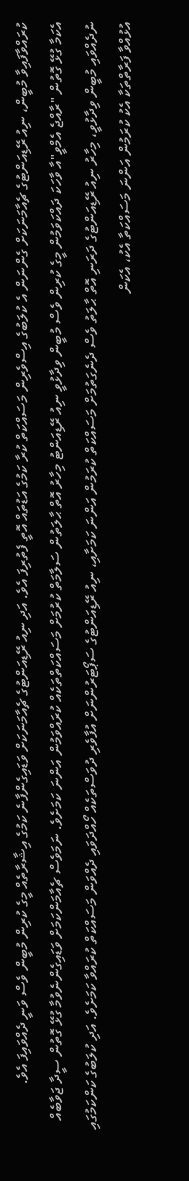ކުރައްވާފައިވާ މުބީން، ނިއު ރޭޑިއަންޓުގެ ޗެއާމަނަކަށް ގެންނަން އެ ކުލަބުގެ އިސްވެރިން މަސައްކަތް ކުރާ ކަމުގެ އަޑުތައް އޮތީ ފެތުރިފަ އެވެ. އަދި ނިއު ރޭޑިއަންޓުގެ ޗެއާމަނަކަށް ވަޑައިގެންފާނެ ކަމުގެ އިޝާރާތެއް މީގެ ކުރިން މުބީން ވެސް ވަނީ ދެއްވައިފަ އެވެ.
އެކަމާ ގުޅޭ ގޮތުން "ރާއްޖެ އެމްވީ"އާ ވާހަކަ ދައްކަވަމުން މީގެ ކުރިން ވެސް މުބީން ވިދާޅުވީ ނިއު ރޭޑިއަންޓު މިހާރު އޮތް ޙާލަތުން ސަލާމަތް ކުރުމަށް މަސައްކަތްތަކެއް ކުރައްވަމުން އަންނަ ކަމަށެވެ. ނަމަވެސް ޗެއާމަންކަމަށް ވަޑައިގެންނެވުމާ ގުޅޭ ގޮތުން ސީދާ ޖަވާބެއް ނުދެއްވައި މުބީން ވިދާޅުވީ، މިހާރު ނިއު ރޭޑިއަންޓުގެ ދަރަނި އޮތް ޙާލަތު ވެސް ދެނެގަތުމަށް މަސައްކަތް ކުރަމުން އަންނަ ކަމަށާއި، ނިއު ރޭޑިއަންޓުގެ ސަޕޯޓަރުންނަށް އުފާވެރި ދުވަސްތަކެއް ހޯއްދަވައި ދެއްވަން މަސައްކަތް ކުރައްވާ ކަމަށެވެ. އަދި ކުލަބުގެ ކަންކަމުގައި އުޅުއްވާ ފަރާތްތަކާ އެކު ކުރަމުން އަންނަ މަސައްކަތާ އެކު، އެކަން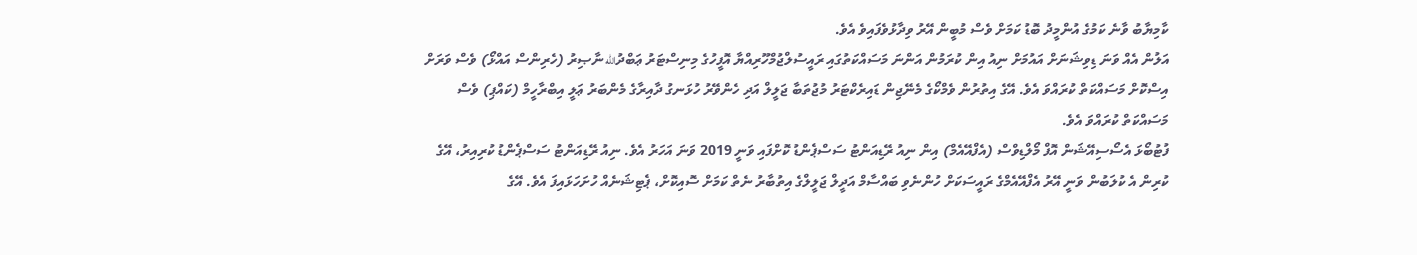ކާމިޔާބު ވާނެ ކަމުގެ އުންމީދު ބޮޑު ކަމަށް ވެސް މުބީން އޭރު ވިދާޅުވެފައިވެ އެވެ.
އަލުން އެއް ވަނަ ޑިވިޝަނަށް އައުމަށް ނިއު އިން ކުރަމުން އަންނަ މަސައްކަތުގައި ރައީސުލްޖުމްހޫރިއްޔާ އޮފީހުގެ މިނިސްޓަރު ޢަބްދުالله ނާޞިރު (ހެރިންސް އައްޅޯ) ވެސް ވަރަށް އިސްކޮށް މަސައްކަތް ކުރައްވަ އެވެ. އޭގެ އިތުރުން ވެމްކޯގެ މެނޭޖިން ޑައިރެކްޓަރު މުޖުތަބާ ޖަލީލް އަދި ހެންވޭރު ހުޅަނގު ދާއިރާގެ މެންބަރު ޢަލީ އިބްރާހީމް (ކައްޕި) ވެސް މަސައްކަތް ކުރައްވަ އެވެ.
ފުޓުބޯޅަ އެސޯސިއޭޝަން އޮފް މޯލްޑިވްސް (އެފްއޭއެމް) އިން ނިއު ރޭޑިއަންޓު ސަސްޕެންޑު ކޮށްފައި ވަނީ 2019 ވަނަ އަހަރު އެވެ. ނިއު ރޭޑިއަންޓު ސަސްޕެންޑު ކުރިއިރު، އޭގެ ކުރިން އެ ކުލަބުން ވަނީ އޭރު އެފްއޭއެމްގެ ރައީސަކަށް ހުންނެވި ބައްސާމް އަދީލް ޖަލީލްގެ އިތުބާރު ނެތް ކަމަށް ސޮއިކޮށް، ޕެޓިޝަނެއް ހުށަހަޅައިފަ އެވެ. އޭގެ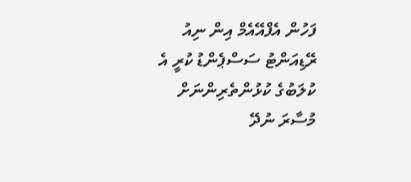ފަހުން އެފްއޭއެމް އިން ނިއު ރޭޑިއަންޓު ސަސްޕެންޑު ކުރީ އެ ކުލަބުގެ ކުޅުންތެރިންނަށް މުސާރަ ނުދޭ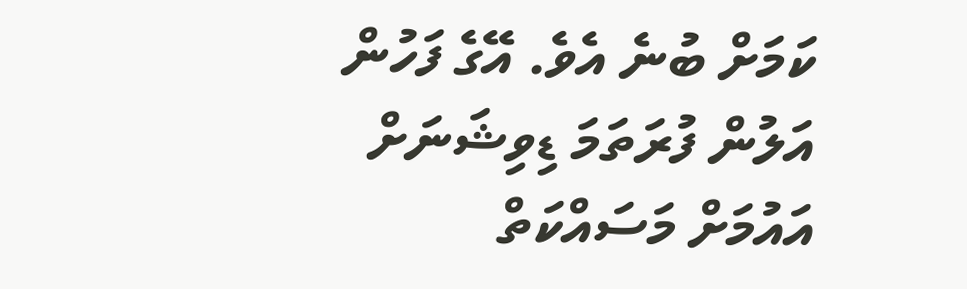ކަމަށް ބުނެ އެވެ. އޭގެ ފަހުން އަލުން ފުރަތަމަ ޑިވިޝަނަށް އައުމަށް މަސައްކަތް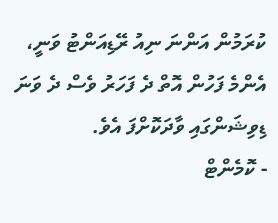ކުރަމުން އަންނަ ނިއު ރޭޑިއަންޓު ވަނީ، އެންމެ ފަހުން އޮތް ދެ ފަހަރު ވެސް ދެ ވަނަ ޑިވިޝަންގައި ވާދަކޮށްފަ އެވެ.
- ކޮމެންޓް